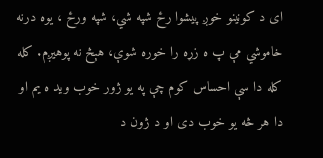ای د کونینو خوږ پیشوا رځ شپه شي، شپه ورځ ، یوه درنه خاموشي مې پ ه زړه را خوره شوې، هېڅ نه پوهیږم. کله کله دا سې احساس کوم چې په یو ژور خوب وید ه یم او دا هر څه یو خوب دی او د ژون د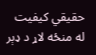حقیقي کیفیت له منځه لاړ د ډېر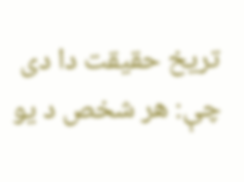تریخ حقیقت دا دی چې: هر شخص د یو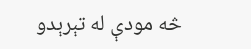څه مودې له تېرېدو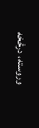وروسته، درڅخه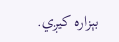بېزاره کیږي.